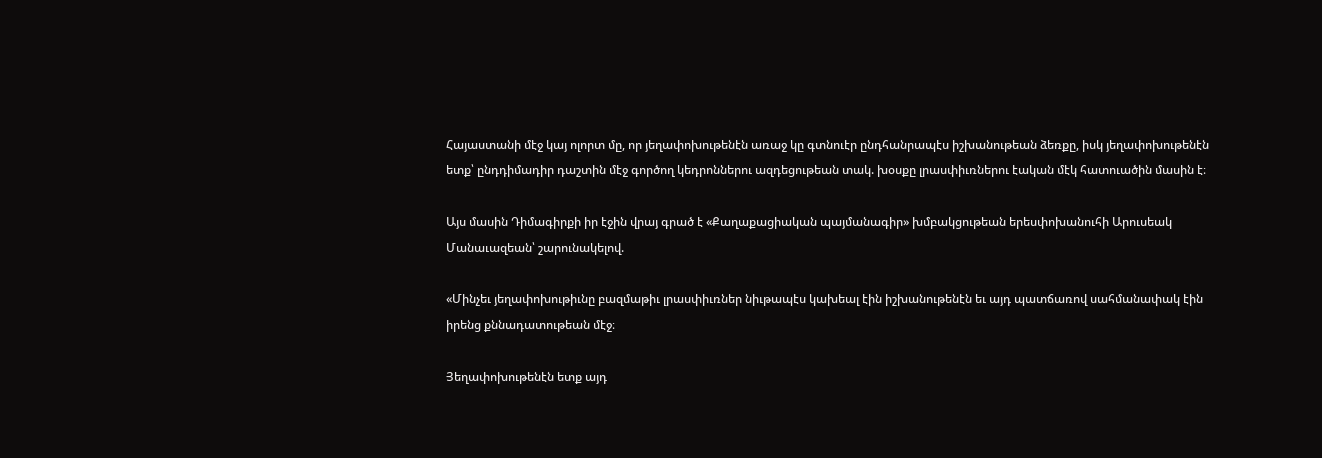Հայաստանի մէջ կայ ոլորտ մը, որ յեղափոխութենէն առաջ կը գտնուէր ընդհանրապէս իշխանութեան ձեռքը, իսկ յեղափոխութենէն ետք՝ ընդդիմադիր դաշտին մէջ գործող կեդրոններու ազդեցութեան տակ. խօսքը լրասփիւռներու էական մէկ հատուածին մասին է։

Այս մասին Դիմագիրքի իր էջին վրայ գրած է «Քաղաքացիական պայմանագիր» խմբակցութեան երեսփոխանուհի Արուսեակ Մանաւազեան՝ շարունակելով.

«Մինչեւ յեղափոխութիւնը բազմաթիւ լրասփիւռներ նիւթապէս կախեալ էին իշխանութենէն եւ այդ պատճառով սահմանափակ էին իրենց քննադատութեան մէջ։

Յեղափոխութենէն ետք այդ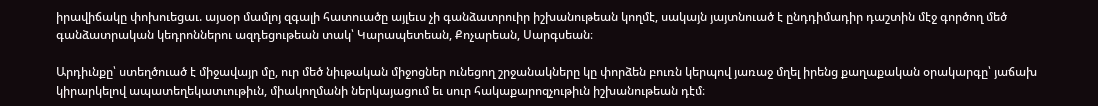իրավիճակը փոխուեցաւ. այսօր մամլոյ զգալի հատուածը այլեւս չի գանձատրուիր իշխանութեան կողմէ, սակայն յայտնուած է ընդդիմադիր դաշտին մէջ գործող մեծ գանձատրական կեդրոններու ազդեցութեան տակ՝ Կարապետեան, Քոչարեան, Սարգսեան։

Արդիւնքը՝ ստեղծուած է միջավայր մը, ուր մեծ նիւթական միջոցներ ունեցող շրջանակները կը փորձեն բուռն կերպով յառաջ մղել իրենց քաղաքական օրակարգը՝ յաճախ կիրարկելով ապատեղեկատւութիւն, միակողմանի ներկայացում եւ սուր հակաքարոզչութիւն իշխանութեան դէմ։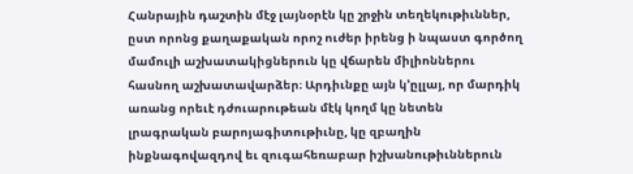Հանրային դաշտին մէջ լայնօրէն կը շրջին տեղեկութիւններ, ըստ որոնց քաղաքական որոշ ուժեր իրենց ի նպաստ գործող մամուլի աշխատակիցներուն կը վճարեն միլիոններու հասնող աշխատավարձեր։ Արդիւնքը այն կ՚ըլլայ, որ մարդիկ առանց որեւէ դժուարութեան մէկ կողմ կը նետեն լրագրական բարոյագիտութիւնը, կը զբաղին ինքնագովազդով եւ զուգահեռաբար իշխանութիւններուն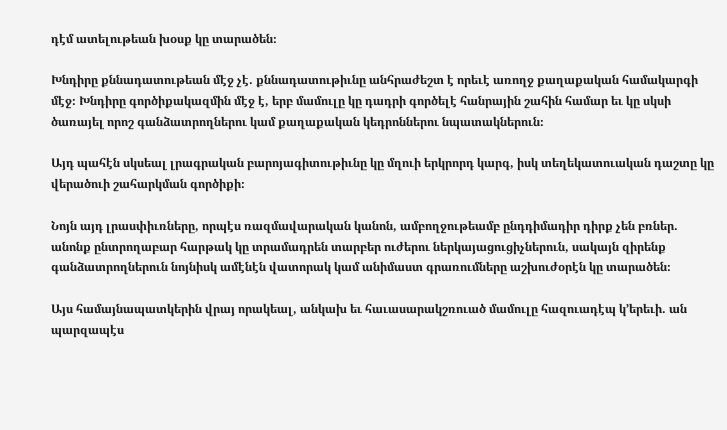դէմ ատելութեան խօսք կը տարածեն։

Խնդիրը քննադատութեան մէջ չէ. քննադատութիւնը անհրաժեշտ է որեւէ առողջ քաղաքական համակարգի մէջ։ Խնդիրը գործիքակազմին մէջ է, երբ մամուլը կը դադրի գործելէ հանրային շահին համար եւ կը սկսի ծառայել որոշ գանձատրողներու կամ քաղաքական կեդրոններու նպատակներուն։

Այդ պահէն սկսեալ լրագրական բարոյագիտութիւնը կը մղուի երկրորդ կարգ, իսկ տեղեկատուական դաշտը կը վերածուի շահարկման գործիքի։

Նոյն այդ լրասփիւռները, որպէս ռազմավարական կանոն, ամբողջութեամբ ընդդիմադիր դիրք չեն բռներ. անոնք ընտրողաբար հարթակ կը տրամադրեն տարբեր ուժերու ներկայացուցիչներուն, սակայն զիրենք գանձատրողներուն նոյնիսկ ամէնէն վատորակ կամ անիմաստ գրառումները աշխուժօրէն կը տարածեն։

Այս համայնապատկերին վրայ որակեալ, անկախ եւ հաւասարակշռուած մամուլը հազուադէպ կ՚երեւի. ան պարզապէս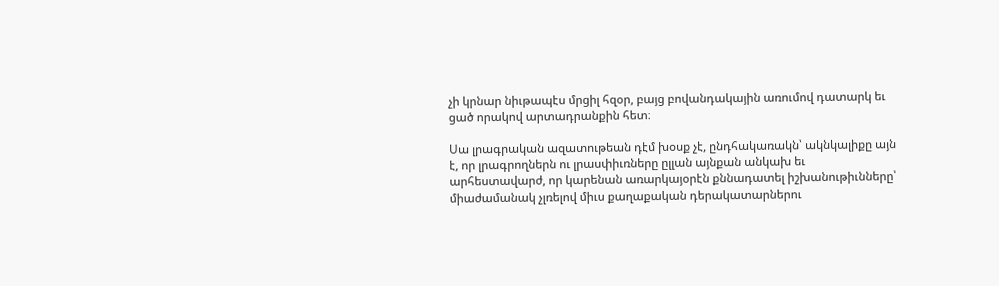չի կրնար նիւթապէս մրցիլ հզօր, բայց բովանդակային առումով դատարկ եւ ցած որակով արտադրանքին հետ։

Սա լրագրական ազատութեան դէմ խօսք չէ, ընդհակառակն՝ ակնկալիքը այն է, որ լրագրողներն ու լրասփիւռները ըլլան այնքան անկախ եւ արհեստավարժ, որ կարենան առարկայօրէն քննադատել իշխանութիւնները՝ միաժամանակ չլռելով միւս քաղաքական դերակատարներու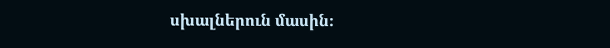սխալներուն մասին։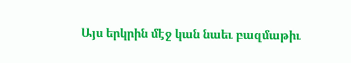Այս երկրին մէջ կան նաեւ բազմաթիւ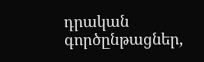դրական գործընթացներ,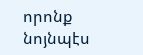որոնք նոյնպէս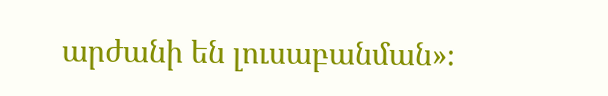արժանի են լուսաբանման»։